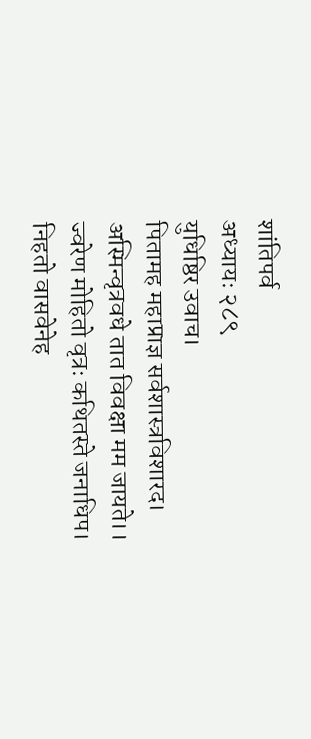शांतिपर्व
अध्यायः २८९
युधिष्ठिर उवाच।
पितामह महाप्राज्ञ सर्वशास्त्रविशारद।
अस्मिन्वृत्रवधे तात विवक्षा मम जायते।।
ज्वरेण मोहितो वृत्रः कथितस्ते जनाधिप।
निहतो वासवेनेह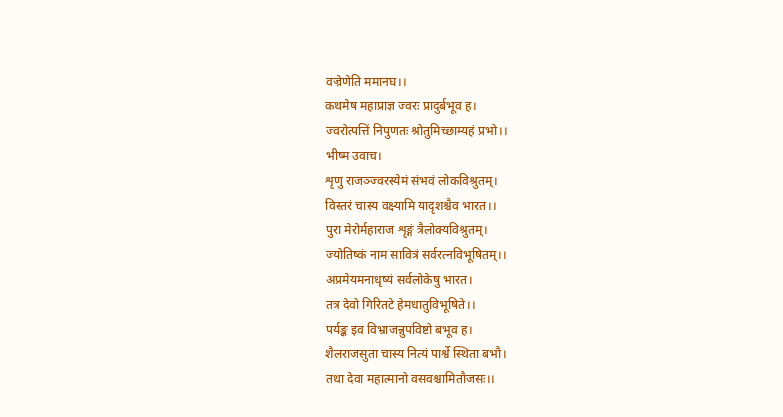वज्रेणेति ममानघ।।
कथमेष महाप्राज्ञ ज्वरः प्रादुर्बभूव ह।
ज्वरोत्पत्तिं निपुणतः श्रोतुमिच्छाम्यहं प्रभो।।
भीष्म उवाच।
शृणु राजञ्ज्वरस्येमं संभवं लोकविश्रुतम्।
विस्तरं चास्य वक्ष्यामि यादृशश्चैव भारत।।
पुरा मेरोर्महाराज शृङ्गं त्रैलोक्यविश्रुतम्।
ज्योतिष्कं नाम सावित्रं सर्वरत्नविभूषितम्।।
अप्रमेयमनाधृष्यं सर्वलोकेषु भारत।
तत्र देवो गिरितटे हेमधातुविभूषिते।।
पर्यङ्क इव विभ्राजन्नुपविष्टो बभूव ह।
शैलराजसुता चास्य नित्यं पार्श्वे स्थिता बभौ।
तथा देवा महात्मानो वसवश्चामितौजसः।।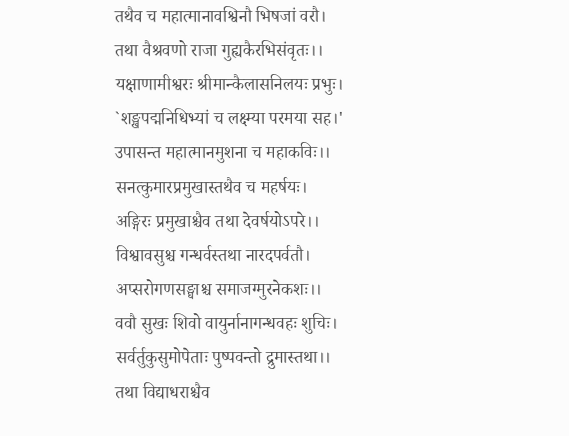तथैव च महात्मानावश्विनौ भिषजां वरौ।
तथा वैश्रवणो राजा गुह्यकैरभिसंवृतः।।
यक्षाणामीश्वरः श्रीमान्कैलासनिलयः प्रभुः।
`शङ्खपद्मनिधिभ्यां च लक्ष्म्या परमया सह।'
उपासन्त महात्मानमुशना च महाकविः।।
सनत्कुमारप्रमुखास्तथैव च महर्षयः।
अङ्गिरः प्रमुखाश्चैव तथा देवर्षयोऽपरे।।
विश्वावसुश्च गन्धर्वस्तथा नारदपर्वतौ।
अप्सरोगणसङ्घाश्च समाजग्मुरनेकशः।।
ववौ सुखः शिवो वायुर्नानागन्धवहः शुचिः।
सर्वर्तुकुसुमोपेताः पुष्पवन्तो द्रुमास्तथा।।
तथा विद्याधराश्चैव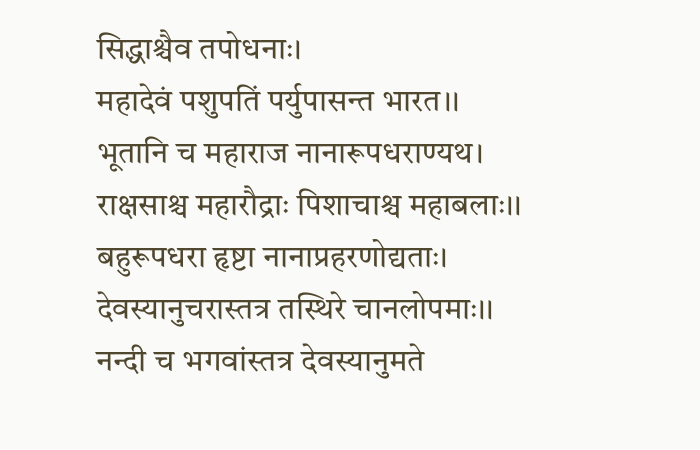सिद्धाश्चैव तपोधनाः।
महादेवं पशुपतिं पर्युपासन्त भारत।।
भूतानि च महाराज नानारूपधराण्यथ।
राक्षसाश्च महारौद्राः पिशाचाश्च महाबलाः।।
बहुरूपधरा हृष्टा नानाप्रहरणोद्यताः।
देवस्यानुचरास्तत्र तस्थिरे चानलोपमाः।।
नन्दी च भगवांस्तत्र देवस्यानुमते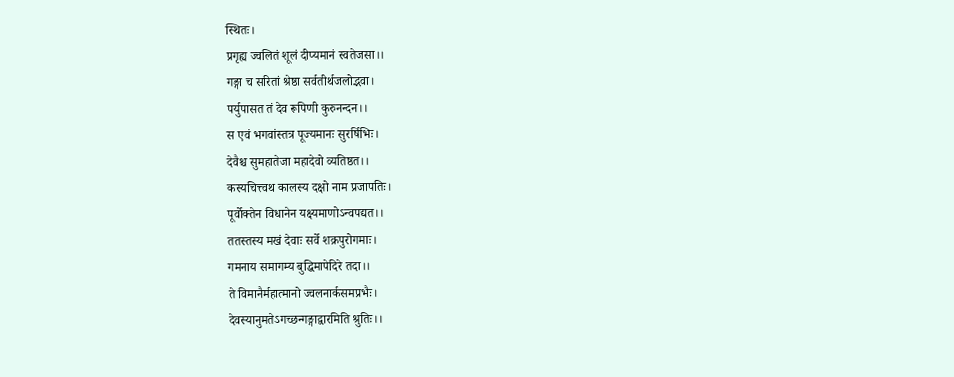स्थितः।
प्रगृह्य ज्वलितं शूलं दीप्यमानं स्वतेजसा।।
गङ्गा च सरितां श्रेष्ठा सर्वतीर्थजलोद्भवा।
पर्युपासत तं देव रूपिणी कुरुनन्दन।।
स एवं भगवांस्तत्र पूज्यमानः सुरर्षिभिः।
देवैश्च सुमहातेजा महादेवो व्यतिष्ठत।।
कस्यचित्त्वथ कालस्य दक्षो नाम प्रजापतिः।
पूर्वोक्तेन विधानेन यक्ष्यमाणोऽन्वपद्यत।।
ततस्तस्य मखं देवाः सर्वे शक्रपुरोगमाः।
गमनाय समागम्य बुद्धिमापेदिरे तदा।।
ते विमानैर्महात्मानो ज्वलनार्कसमप्रभैः।
देवस्यानुमतेऽगच्छन्गङ्गाद्वारमिति श्रुतिः।।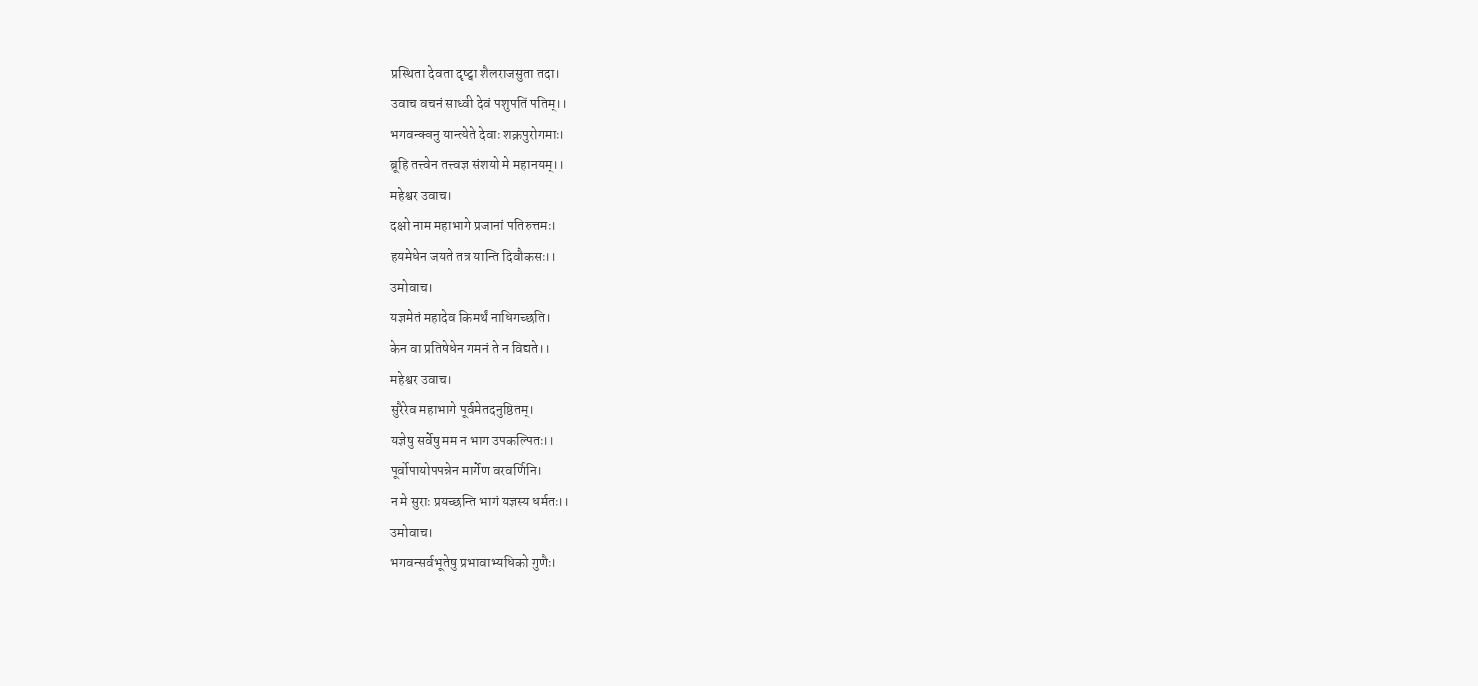प्रस्थिता देवता दृष्ट्वा शैलराजसुता तदा।
उवाच वचनं साध्वी देवं पशुपतिं पतिम्।।
भगवन्क्वनु यान्त्येते देवाः शक्रपुरोगमाः।
ब्रूहि तत्त्वेन तत्त्वज्ञ संशयो मे महानयम्।।
महेश्वर उवाच।
दक्षो नाम महाभागे प्रजानां पतिरुत्तमः।
हयमेधेन जयते तत्र यान्ति दिवौकसः।।
उमोवाच।
यज्ञमेतं महादेव किमर्थं नाधिगच्छति।
केन वा प्रतिषेधेन गमनं ते न विद्यते।।
महेश्वर उवाच।
सुरैरेव महाभागे पूर्वमेतदनुष्ठितम्।
यज्ञेषु सर्वेषु मम न भाग उपकल्पितः।।
पूर्वोपायोपपन्नेन मार्गेण वरवर्णिनि।
न मे सुराः प्रयच्छन्ति भागं यज्ञस्य धर्मतः।।
उमोवाच।
भगवन्सर्वभूतेषु प्रभावाभ्यधिको गुणैः।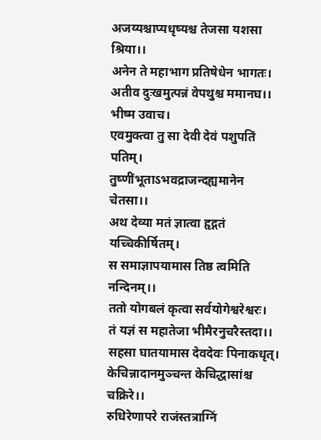अजय्यश्चाप्यधृष्यश्च तेजसा यशसा श्रिया।।
अनेन ते महाभाग प्रतिषेधेन भागतः।
अतीव दुःखमुत्पन्नं वेपथुश्च ममानघ।।
भीष्म उवाच।
एवमुक्त्वा तु सा देवी देवं पशुपतिं पतिम्।
तुष्णींभूताऽभवद्राजन्दह्यमानेन चेतसा।।
अथ देव्या मतं ज्ञात्वा हृद्गतं यच्चिकीर्षितम्।
स समाज्ञापयामास तिष्ठ त्वमिति नन्दिनम्।।
ततो योगबलं कृत्वा सर्वयोगेश्वरेश्वरः।
तं यज्ञं स महातेजा भीमैरनुचरैस्तदा।।
सहसा घातयामास देवदेवः पिनाकधृत्।
केचिन्नादानमुञ्चन्त केचिद्धासांश्च चक्रिरे।।
रुधिरेणापरे राजंस्तत्राग्निं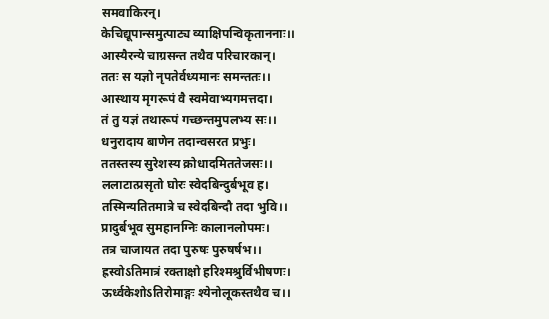समवाकिरन्।
केचिद्यूपान्समुत्पाट्य व्याक्षिपन्विकृताननाः।।
आस्यैरन्ये चाग्रसन्त तथैव परिचारकान्।
ततः स यज्ञो नृपतेर्वध्यमानः समन्ततः।।
आस्थाय मृगरूपं वै स्वमेवाभ्यगमत्तदा।
तं तु यज्ञं तथारूपं गच्छन्तमुपलभ्य सः।।
धनुरादाय बाणेन तदान्वसरत प्रभुः।
ततस्तस्य सुरेशस्य क्रोधादमिततेजसः।।
ललाटात्प्रसृतो घोरः स्वेदबिन्दुर्बभूव ह।
तस्मिन्यतितमात्रे च स्वेदबिन्दौ तदा भुवि।।
प्रादुर्बभूव सुमहानग्निः कालानलोपमः।
तत्र चाजायत तदा पुरुषः पुरुषर्षभ।।
ह्रस्वोऽतिमात्रं रक्ताक्षो हरिश्मश्रुर्विभीषणः।
ऊर्ध्वकेशोऽतिरोमाङ्गः श्येनोलूकस्तथैव च।।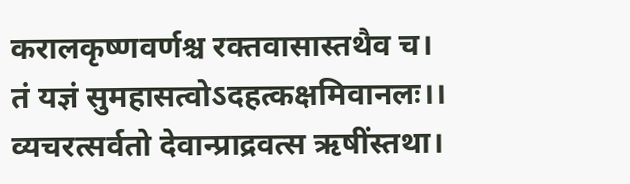करालकृष्णवर्णश्च रक्तवासास्तथैव च।
तं यज्ञं सुमहासत्वोऽदहत्कक्षमिवानलः।।
व्यचरत्सर्वतो देवान्प्राद्रवत्स ऋषींस्तथा।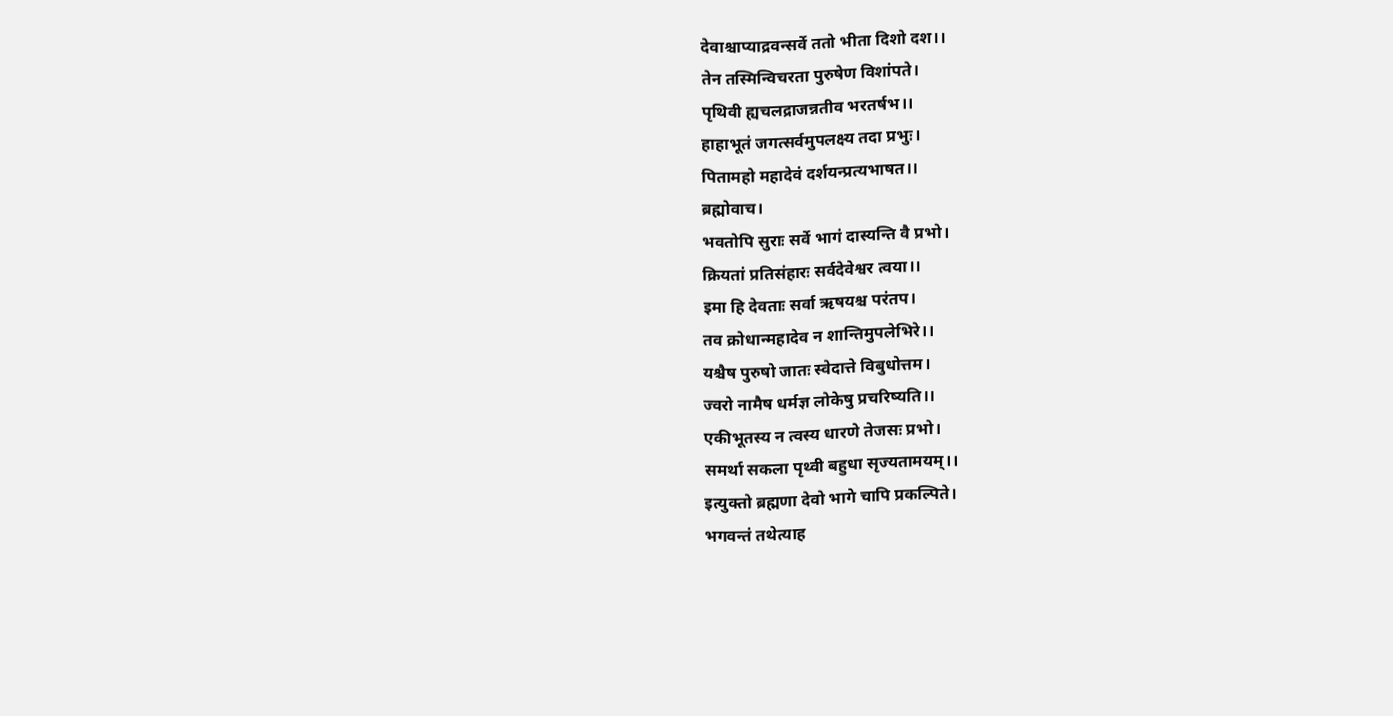देवाश्चाप्याद्रवन्सर्वे ततो भीता दिशो दश।।
तेन तस्मिन्विचरता पुरुषेण विशांपते।
पृथिवी ह्यचलद्राजन्नतीव भरतर्षभ।।
हाहाभूतं जगत्सर्वमुपलक्ष्य तदा प्रभुः।
पितामहो महादेवं दर्शयन्प्रत्यभाषत।।
ब्रह्मोवाच।
भवतोपि सुराः सर्वे भागं दास्यन्ति वै प्रभो।
क्रियतां प्रतिसंहारः सर्वदेवेश्वर त्वया।।
इमा हि देवताः सर्वा ऋषयश्च परंतप।
तव क्रोधान्महादेव न शान्तिमुपलेभिरे।।
यश्चैष पुरुषो जातः स्वेदात्ते विबुधोत्तम।
ज्वरो नामैष धर्मज्ञ लोकेषु प्रचरिष्यति।।
एकीभूतस्य न त्वस्य धारणे तेजसः प्रभो।
समर्था सकला पृथ्वी बहुधा सृज्यतामयम्।।
इत्युक्तो ब्रह्मणा देवो भागे चापि प्रकल्पिते।
भगवन्तं तथेत्याह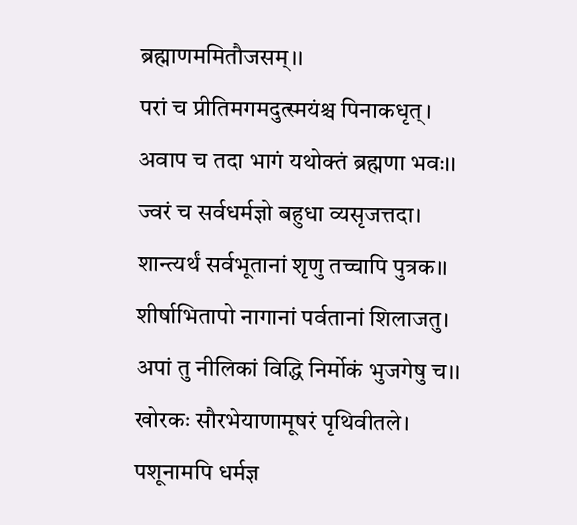ब्रह्माणममितौजसम्।।
परां च प्रीतिमगमदुत्स्मयंश्च पिनाकधृत्।
अवाप च तदा भागं यथोक्तं ब्रह्मणा भवः।।
ज्वरं च सर्वधर्मज्ञो बहुधा व्यसृजत्तदा।
शान्त्यर्थं सर्वभूतानां शृणु तच्चापि पुत्रक।।
शीर्षाभितापो नागानां पर्वतानां शिलाजतु।
अपां तु नीलिकां विद्धि निर्मोकं भुजगेषु च।।
खोरकः सौरभेयाणामूषरं पृथिवीतले।
पशूनामपि धर्मज्ञ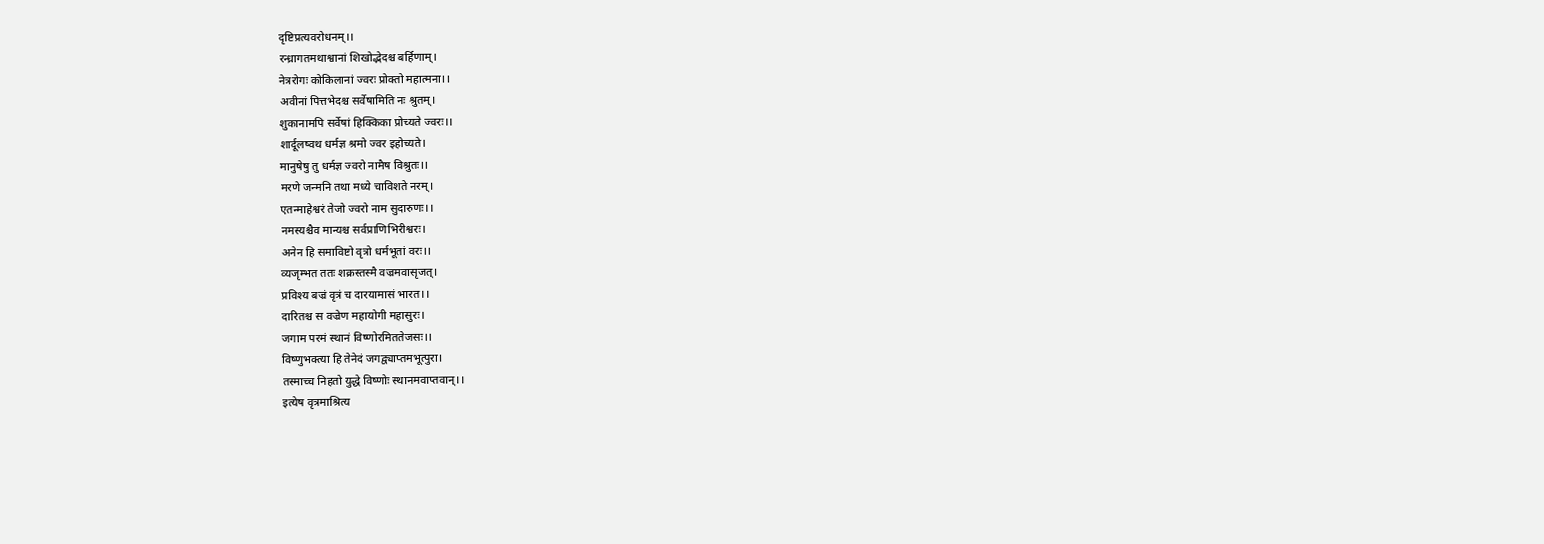दृष्टिप्रत्यवरोधनम्।।
रन्ध्रागतमथाश्वानां शिखोद्भेदश्च बर्हिणाम्।
नेत्ररोगः कोकिलानां ज्वरः प्रोक्तो महात्मना।।
अवीनां पित्तभेदश्च सर्वेषामिति नः श्रुतम्।
शुकानामपि सर्वेषां हिक्किका प्रोच्यते ज्वरः।।
शार्दूलष्वथ धर्मज्ञ श्रमो ज्वर इहोच्यते।
मानुषेषु तु धर्मज्ञ ज्वरो नामैष विश्रुतः।।
मरणे जन्मनि तथा मध्ये चाविशते नरम्।
एतन्माहेश्वरं तेजो ज्वरो नाम सुदारुणः।।
नमस्यश्चैव मान्यश्च सर्वप्राणिभिरीश्वरः।
अनेन हि समाविष्टो वृत्रो धर्मभूतां वरः।।
व्यजृम्भत ततः शक्रस्तस्मै वज्रमवासृजत्।
प्रविश्य बज्रं वृत्रं च दारयामासं भारत।।
दारितश्च स वज्रेण महायोगी महासुरः।
जगाम परमं स्थानं विष्णोरमिततेजसः।।
विष्णुभक्त्या हि तेनेदं जगद्व्याप्तमभूत्पुरा।
तस्माच्च निहतो युद्धे विष्णोः स्थानमवाप्तवान्।।
इत्येष वृत्रमाश्रित्य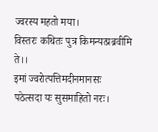ज्वरस्य महतो मया।
विस्तरः कथितः पुत्र किमन्यत्प्रब्रवीमि ते।।
इमां ज्वरोत्पत्तिमदीनमानसः
पठेत्सदा यः सुसमाहितो नरः।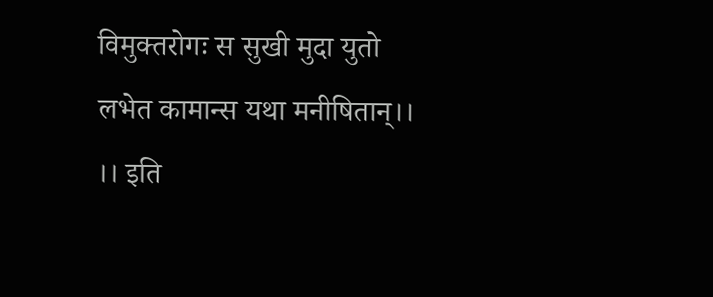विमुक्तरोगः स सुखी मुदा युतो
लभेत कामान्स यथा मनीषितान्।।
।। इति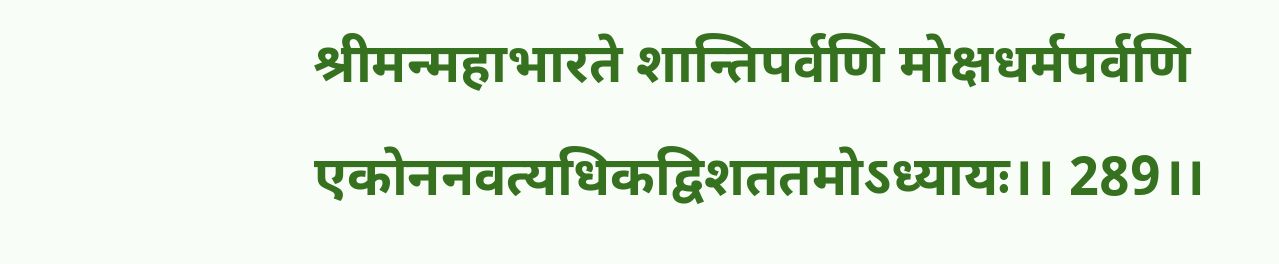श्रीमन्महाभारते शान्तिपर्वणि मोक्षधर्मपर्वणि
एकोननवत्यधिकद्विशततमोऽध्यायः।। 289।।